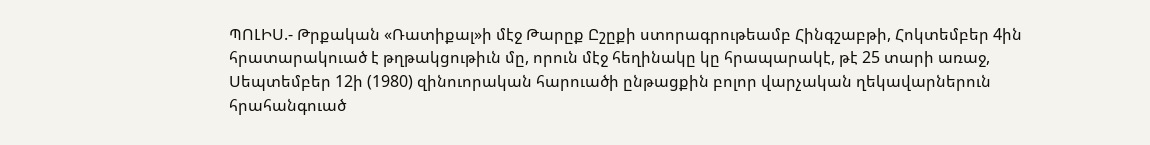ՊՈԼԻՍ.- Թրքական «Ռատիքալ»ի մէջ Թարըք Ըշըքի ստորագրութեամբ Հինգշաբթի, Հոկտեմբեր 4ին հրատարակուած է թղթակցութիւն մը, որուն մէջ հեղինակը կը հրապարակէ, թէ 25 տարի առաջ, Սեպտեմբեր 12ի (1980) զինուորական հարուածի ընթացքին բոլոր վարչական ղեկավարներուն հրահանգուած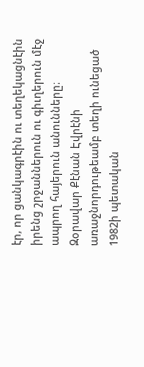էր, որ ցանկագրէին ու տեղեկացնէին իրենց շրջաններուն ու գիւղերուն մէջ ապրող հայերուն անունները։
Զօրավար Քէնան Էվրէնի առաջնորդութեամբ տեղի ունեցած 1982ի պետական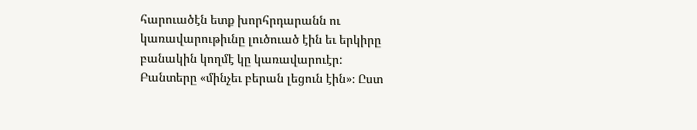հարուածէն ետք խորհրդարանն ու կառավարութիւնը լուծուած էին եւ երկիրը բանակին կողմէ կը կառավարուէր:
Բանտերը «մինչեւ բերան լեցուն էին»։ Ըստ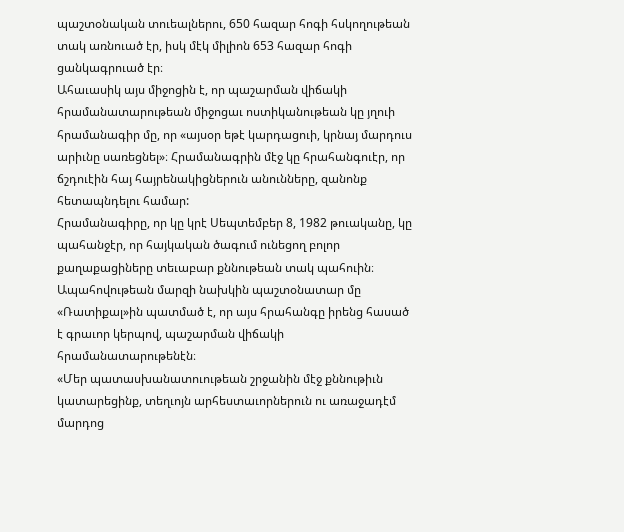պաշտօնական տուեալներու, 650 հազար հոգի հսկողութեան տակ առնուած էր, իսկ մէկ միլիոն 653 հազար հոգի ցանկագրուած էր։
Ահաւասիկ այս միջոցին է, որ պաշարման վիճակի հրամանատարութեան միջոցաւ ոստիկանութեան կը յղուի հրամանագիր մը, որ «այսօր եթէ կարդացուի, կրնայ մարդուս արիւնը սառեցնել»։ Հրամանագրին մէջ կը հրահանգուէր, որ ճշդուէին հայ հայրենակիցներուն անունները, զանոնք հետապնդելու համար:
Հրամանագիրը, որ կը կրէ Սեպտեմբեր 8, 1982 թուականը, կը պահանջէր, որ հայկական ծագում ունեցող բոլոր քաղաքացիները տեւաբար քննութեան տակ պահուին։
Ապահովութեան մարզի նախկին պաշտօնատար մը «Ռատիքալ»ին պատմած է, որ այս հրահանգը իրենց հասած է գրաւոր կերպով, պաշարման վիճակի հրամանատարութենէն։
«Մեր պատասխանատուութեան շրջանին մէջ քննութիւն կատարեցինք, տեղւոյն արհեստաւորներուն ու առաջադէմ մարդոց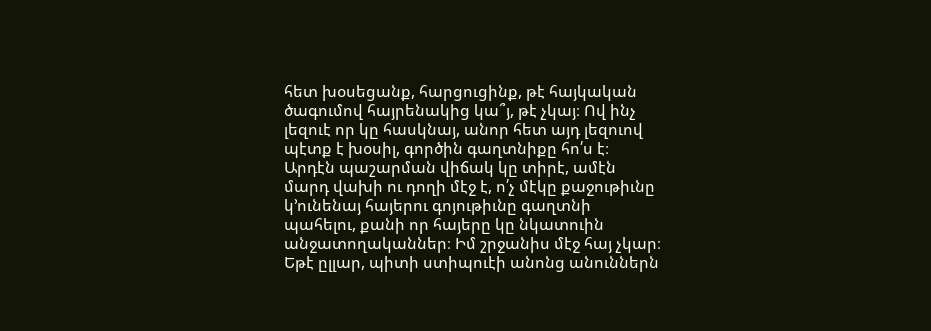հետ խօսեցանք, հարցուցինք, թէ հայկական ծագումով հայրենակից կա՞յ, թէ չկայ։ Ով ինչ լեզուէ որ կը հասկնայ, անոր հետ այդ լեզուով պէտք է խօսիլ, գործին գաղտնիքը հո՛ս է։ Արդէն պաշարման վիճակ կը տիրէ, ամէն մարդ վախի ու դողի մէջ է, ո՛չ մէկը քաջութիւնը կ՚ունենայ հայերու գոյութիւնը գաղտնի պահելու, քանի որ հայերը կը նկատուին անջատողականներ։ Իմ շրջանիս մէջ հայ չկար։ Եթէ ըլլար, պիտի ստիպուէի անոնց անուններն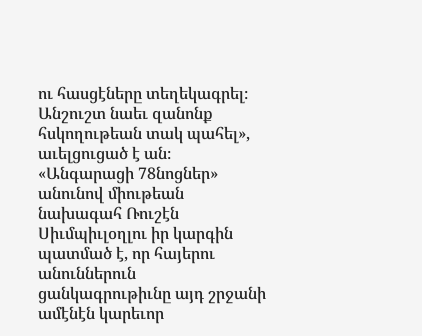ու հասցէները տեղեկագրել։ Անշուշտ նաեւ զանոնք հսկողութեան տակ պահել», աւելցուցած է ան։
«Անգարացի 78նոցներ» անունով միութեան նախագահ Ռուշէն Սիւմպիւլօղլու իր կարգին պատմած է, որ հայերու անուններուն ցանկագրութիւնը այդ շրջանի ամէնէն կարեւոր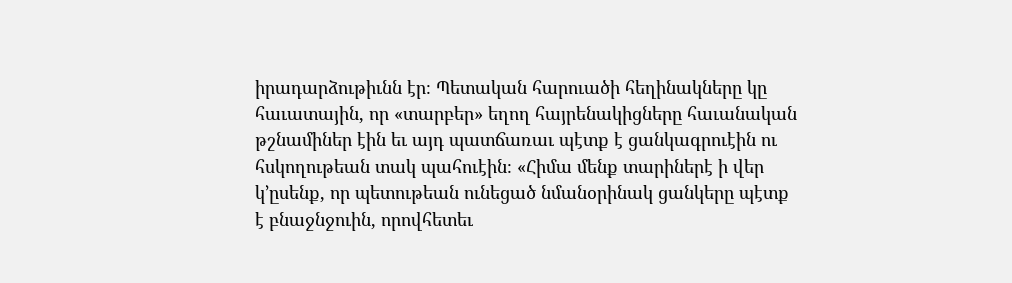իրադարձութիւնն էր։ Պետական հարուածի հեղինակները կը հաւատային, որ «տարբեր» եղող հայրենակիցները հաւանական թշնամիներ էին եւ այդ պատճառաւ պէտք է ցանկագրուէին ու հսկողութեան տակ պահուէին։ «Հիմա մենք տարիներէ ի վեր կ՚ըսենք, որ պետութեան ունեցած նմանօրինակ ցանկերը պէտք է բնաջնջուին, որովհետեւ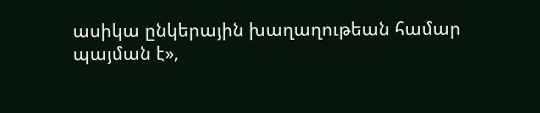ասիկա ընկերային խաղաղութեան համար պայման է»,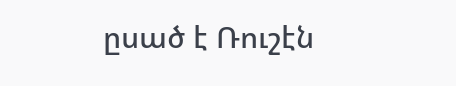ըսած է Ռուշէն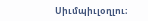Սիւմպիւլօղլու։